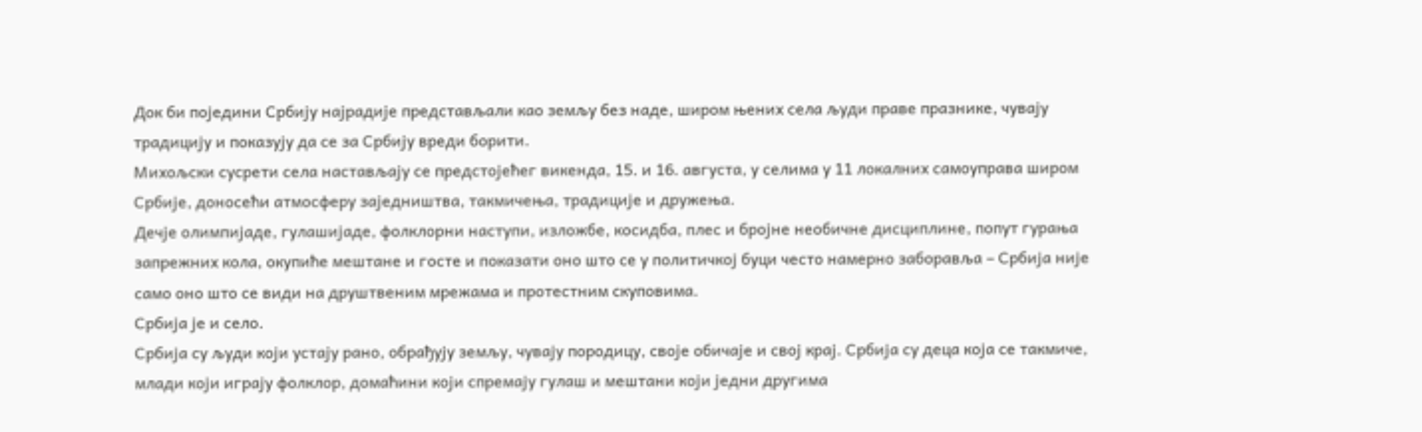Док би поједини Србију најрадије представљали као земљу без наде, широм њених села људи праве празнике, чувају традицију и показују да се за Србију вреди борити.
Михољски сусрети села настављају се предстојећег викенда, 15. и 16. августа, у селима у 11 локалних самоуправа широм Србије, доносећи атмосферу заједништва, такмичења, традиције и дружења.
Дечје олимпијаде, гулашијаде, фолклорни наступи, изложбе, косидба, плес и бројне необичне дисциплине, попут гурања запрежних кола, окупиће мештане и госте и показати оно што се у политичкој буци често намерно заборавља – Србија није само оно што се види на друштвеним мрежама и протестним скуповима.
Србија је и село.
Србија су људи који устају рано, обрађују земљу, чувају породицу, своје обичаје и свој крај. Србија су деца која се такмиче, млади који играју фолклор, домаћини који спремају гулаш и мештани који једни другима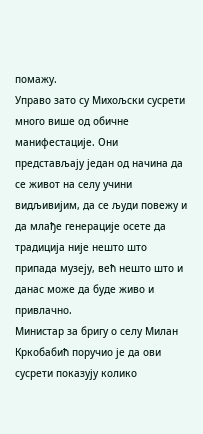помажу.
Управо зато су Михољски сусрети много више од обичне манифестације. Они представљају један од начина да се живот на селу учини видљивијим, да се људи повежу и да млађе генерације осете да традиција није нешто што припада музеју, већ нешто што и данас може да буде живо и привлачно.
Министар за бригу о селу Милан Кркобабић поручио је да ови сусрети показују колико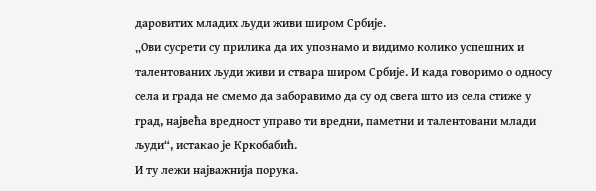даровитих младих људи живи широм Србије.
„Ови сусрети су прилика да их упознамо и видимо колико успешних и талентованих људи живи и ствара широм Србије. И када говоримо о односу села и града не смемо да заборавимо да су од свега што из села стиже у град, највећа вредност управо ти вредни, паметни и талентовани млади људи“, истакао је Кркобабић.
И ту лежи најважнија порука.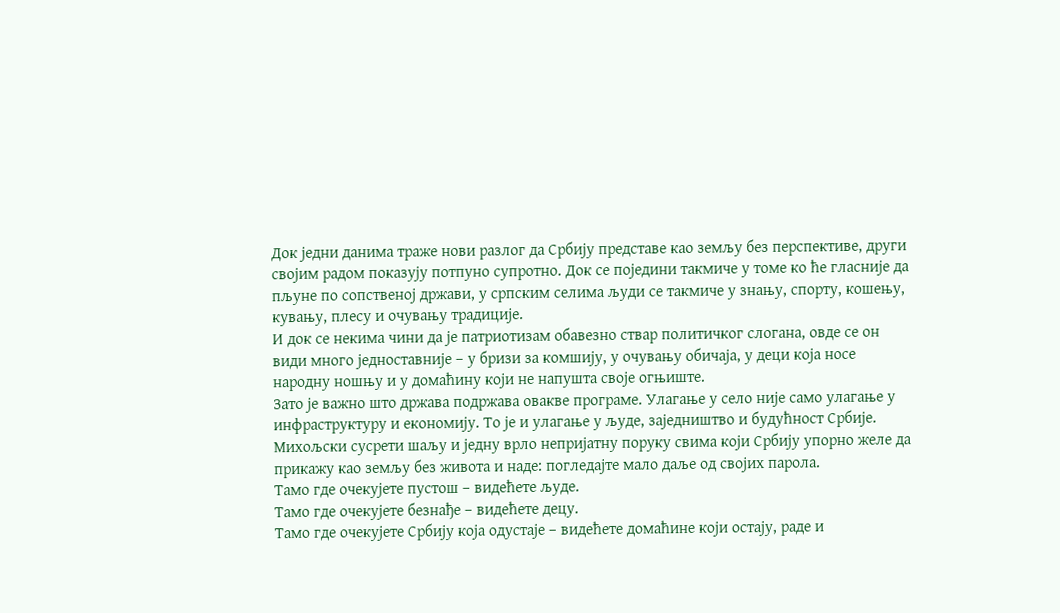Док једни данима траже нови разлог да Србију представе као земљу без перспективе, други својим радом показују потпуно супротно. Док се поједини такмиче у томе ко ће гласније да пљуне по сопственој држави, у српским селима људи се такмиче у знању, спорту, кошењу, кувању, плесу и очувању традиције.
И док се некима чини да је патриотизам обавезно ствар политичког слогана, овде се он види много једноставније – у бризи за комшију, у очувању обичаја, у деци која носе народну ношњу и у домаћину који не напушта своје огњиште.
Зато је важно што држава подржава овакве програме. Улагање у село није само улагање у инфраструктуру и економију. То је и улагање у људе, заједништво и будућност Србије.
Михољски сусрети шаљу и једну врло непријатну поруку свима који Србију упорно желе да прикажу као земљу без живота и наде: погледајте мало даље од својих парола.
Тамо где очекујете пустош – видећете људе.
Тамо где очекујете безнађе – видећете децу.
Тамо где очекујете Србију која одустаје – видећете домаћине који остају, раде и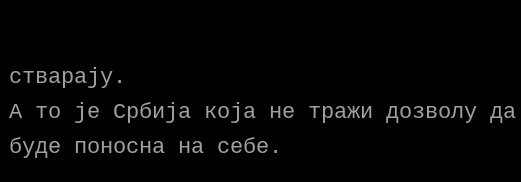стварају.
А то је Србија која не тражи дозволу да буде поносна на себе.